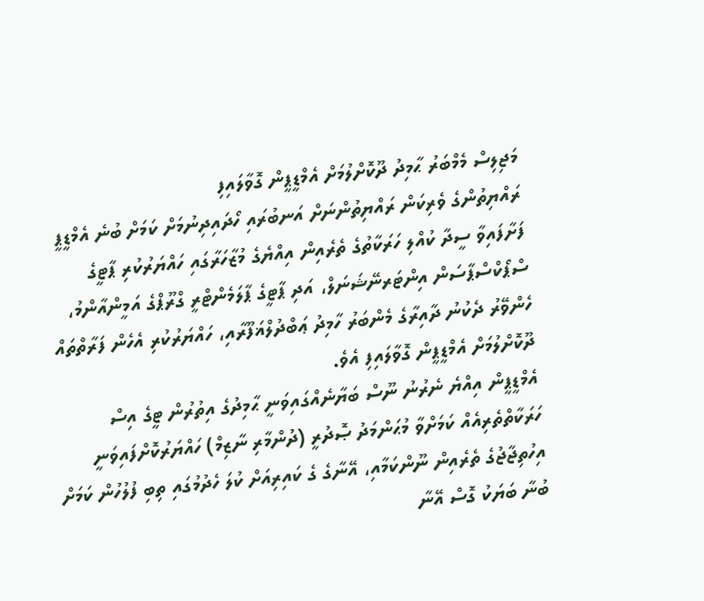މަޖިލިސް މެމްބަރު ޙާމިދު ދޫކޮށްލުމަށް އެމްޑީޕީން ގޮވާލައިފި
ރައްޔިތުންގެ ވެރިކަން ރައްޔިތުންނަށް އަނބުރައި ހޯދައިދިނުމަށް ކަމަށް ބުނެ އެމްޑީޕީ ފަށާފައިވާ ސީދާ ކުއްލި ހަރަކާތުގެ ތެރެއިން އިއްޔެގެ މުޒާހަރާގައި ހައްޔަރުކުރި ޕާޓީގެ ސްޕޯކްސްޕާސަން އިންޓަރނޭޝަނަލް، އަދި ޕާޓީގެ ޕާލަމެންޓްރީ ގްރޫޕްގެ އަމީންއާންމު، ހެންވޭރު ދެކުނު ދާއިރާގެ މެންބަރު ހާމިދު ޢަބްދުލްޣަފޫރާއި، ހައްޔަރުކުރި އެހެން ފަރާތްތައް ދޫކޮށްލުމަށް އެމްޑީޕީން ގޮވާލައިފި އެވެ.
އެމްޑީޕީން އިއްޔެ ނެރުނު ނޫސް ބަޔާނެއްގައިވަނީ ޙާމިދުގެ އިތުރުން ޓީގެ އިސް ހަރަކާތްތެރިއެއް ކަމަށްވާ މުޙަންމަދު ޞޮދުރީ (ދުންމާރި ނާޒިމް) ހައްޔަރުކޮށްފައިވަނީ އިހުތިޖާޖުގެ ތެރެއިން ނޫންކަމާއި، އޭނާގެ ގެ ކައިރިއަށް ކުލަ ހެދުމުގައި ތިބި ފުލުހުން ކަމަށް ބުނާ ބަޔަކު ގޮސް އޭނާ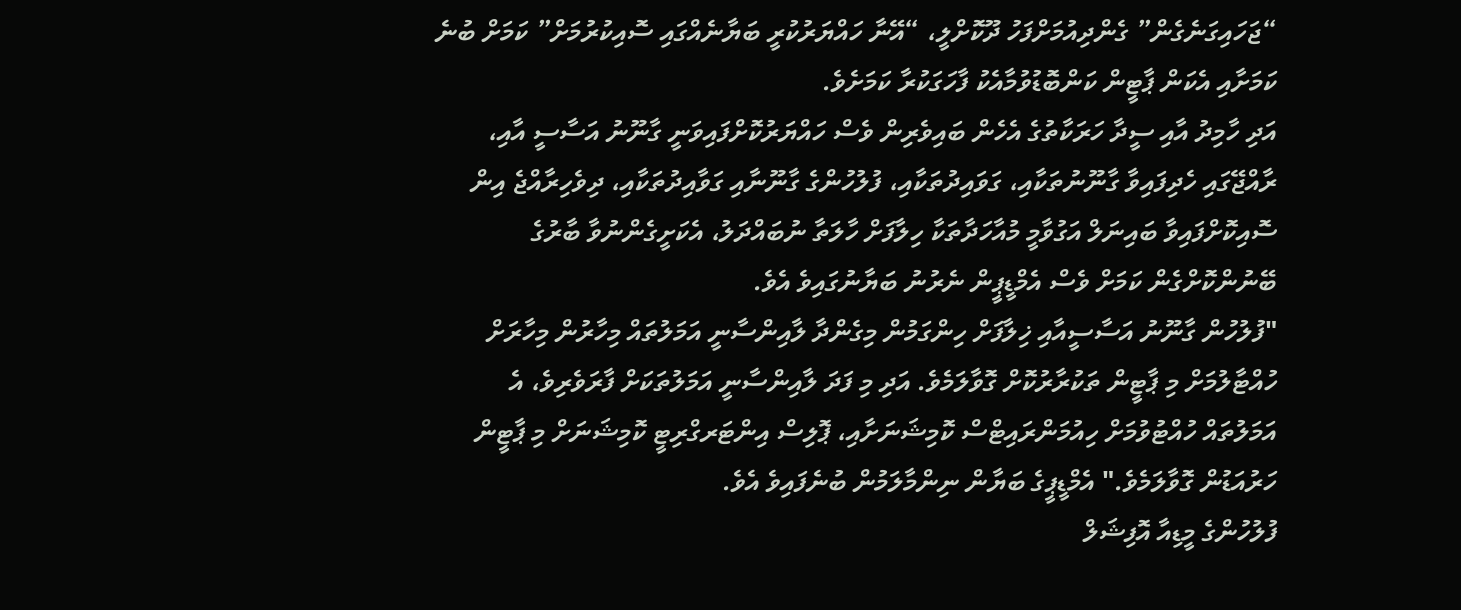“ޖަހައިގަނެގެން” ގެންދިއުމަށްފަހު ދޫކޮށްލީ، “އޭނާ ހައްޔަރުކުރީ ބަޔާނެއްގައި ސޮއިކުރުމަށް” ކަމަށް ބުނެ ކަމަށާއި އެކަން ޕާޓީން ކަންބޮޑުވުމާއެކު ފާހަގަކުރާ ކަމަށެވެ.
އަދި ހާމިދު އާއި ސީދާ ހަރަކާތުގެ އެހެން ބައިވެރިން ވެސް ހައްޔަރުކޮށްފައިވަނީ ގާނޫނު އަސާސީ އާއި، ރާއްޖޭގައި ހެދިފައިވާ ގާނޫނުތަކާއި، ގަވައިދުތަކާއި، ފުލުހުންގެ ގާނޫނާއި ގަވާއިދުތަކާއި، ދިވެހިރާއްޖެ އިން ސޮއިކޮށްފައިވާ ބައިނަލް އަގުވާމީ މުއާހަދާތަކާ ހިލާފަށް ހާލަތާ ނުބައްދަލު، އެކަށީގެންނުވާ ބާރުގެ ބޭނުންކޮށްގެން ކަމަށް ވެސް އެމްޑީޕީން ނެރުނު ބަޔާނުގައިވެ އެވެ.
"ފުލުހުން ގާނޫނު އަސާސީއާއި ޚިލާފަށް ހިންގަމުން މިގެންދާ ލާއިންސާނީ އަމަލުތައް މިހާރުން މިހާރަށް ހުއްޓާލުމަށް މި ޕާޓީން ތަކުރާރުކޮށް ގޮވާލަމެވެ. އަދި މި ފަދަ ލާއިންސާނީ އަމަލުތަކަށް ފާރަވެރިވެ، އެ އަމަލުތައް ހުއްޓުވުމަށް ހިއުމަންރައިޓްސް ކޮމިޝަނަށާއި، ޕޮލިސް އިންޓަރގްރިޓީ ކޮމިޝަނަށް މި ޕާޓީން ހަރުއަޑުން ގޮވާލަމެވެ." އެމްޑީޕީގެ ބަޔާން ނިންމާލަމުން ބުނެފައިވެ އެވެ.
ފުލުހުންގެ މީޑިއާ އޮފިޝަލް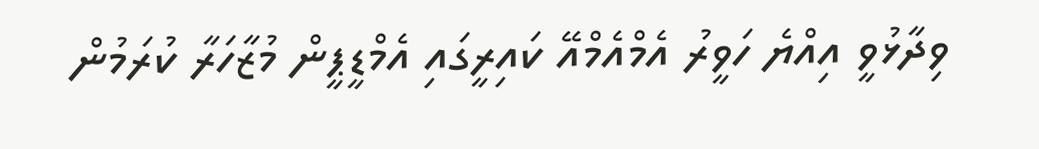ވިދާޅުވީ އިއްޔެ ހަވީރު އެމްއެމްއޭ ކައިރީގައި އެމްޑީޕީން މުޒާހަރާ ކުރަމުން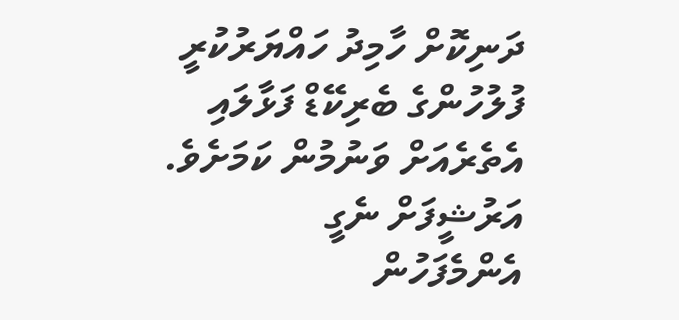ދަނިކޮށް ހާމިދު ހައްޔަރުކުރީ ފުލުހުންގެ ބެރިކޭޑް ފަޅާލައި އެތެރެއަށް ވަނުމުން ކަމަށެވެ.
އަރުޝީފަށް ނެގީ
އެންމެފަހުން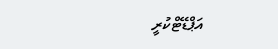އަޕްޑޭޓްކުރީ